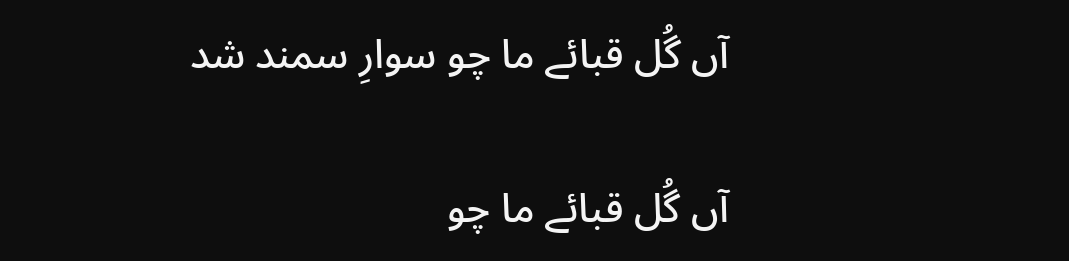آں گُل قبائے ما چو سوارِ سمند شد

آں گُل قبائے ما چو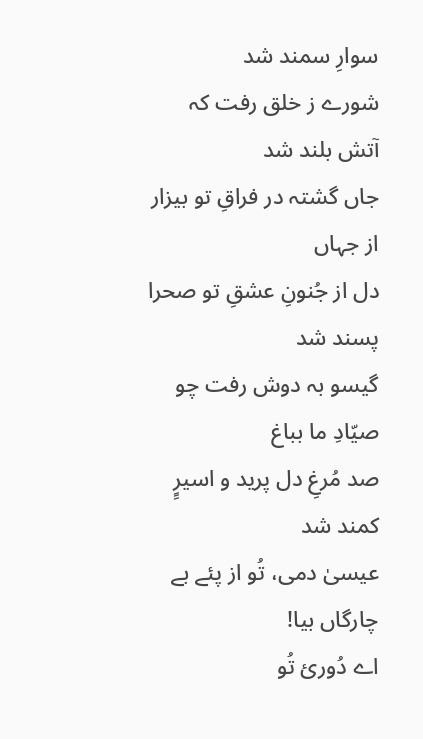سوارِ سمند شد
شورے ز خلق رفت کہ آتش بلند شد
جاں گشتہ در فراقِ تو بیزار از جہاں
دل از جُنونِ عشقِ تو صحرا پسند شد
گیسو بہ دوش رفت چو صیّادِ ما بباغ
صد مُرغِ دل پرید و اسیرٍِ کمند شد
عیسیٰ دمی، تُو از پئے بے چارگاں بیا!
اے دُوریٔ تُو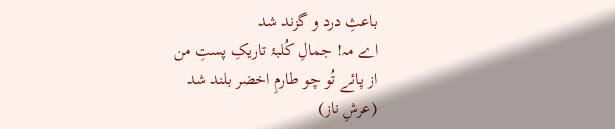باعثِ درد و گزند شد
اے مہ! جمالِ کُلبۂ تاریکِ پستِ من
از پائے تُو چو طارمِ اخضر بلند شد
(عرشِ ناز)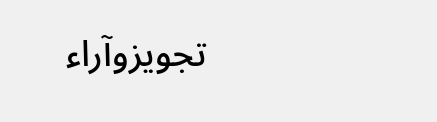تجویزوآراء